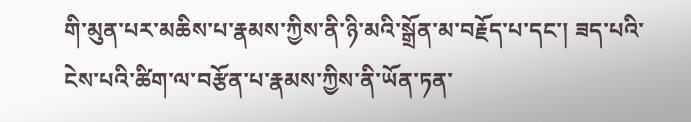གི་མུན་པར་མཆིས་པ་རྣམས་ཀྱིས་ནི་ཉི་མའི་སྒྲོན་མ་བརྗོད་པ་དང་། ཟད་པའི་ངེས་པའི་ཚིག་ལ་བརྩོན་པ་རྣམས་ཀྱིས་ནི་ཡོན་ཏན་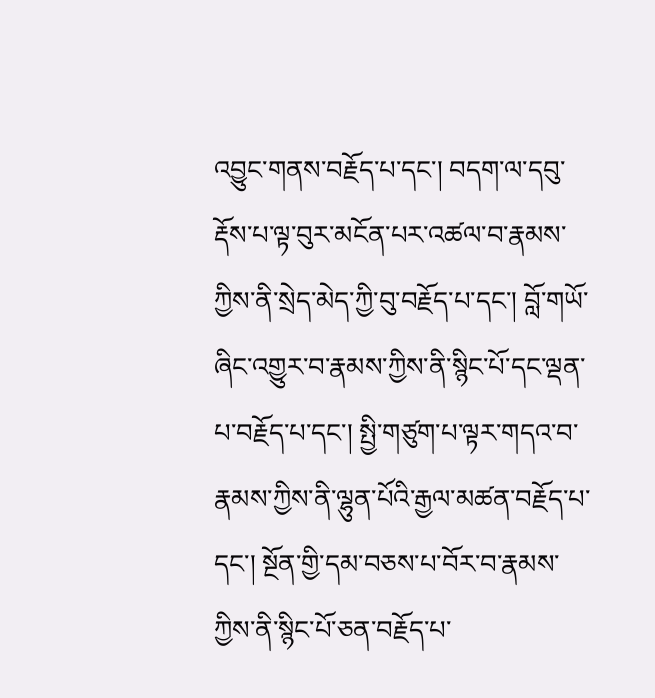འབྱུང་གནས་བརྗོད་པ་དང་། བདག་ལ་དབུ་རྡོས་པ་ལྟ་བུར་མངོན་པར་འཚལ་བ་རྣམས་ཀྱིས་ནི་སྲེད་མེད་ཀྱི་བུ་བརྗོད་པ་དང་། བློ་གཡོ་ཞིང་འགྱུར་བ་རྣམས་ཀྱིས་ནི་སྙིང་པོ་དང་ལྡན་པ་བརྗོད་པ་དང་། སྤྱི་གཙུག་པ་ལྟར་གདའ་བ་རྣམས་ཀྱིས་ནི་ལྷུན་པོའི་རྒྱལ་མཚན་བརྗོད་པ་དང་། སྔོན་གྱི་དམ་བཅས་པ་བོར་བ་རྣམས་ཀྱིས་ནི་སྙིང་པོ་ཅན་བརྗོད་པ་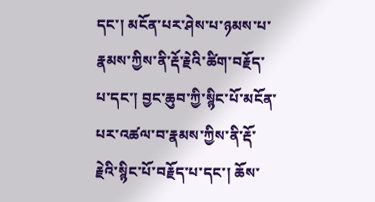དང་། མངོན་པར་ཤེས་པ་ཉམས་པ་རྣམས་ཀྱིས་ནི་རྡོ་རྗེའི་ཚིག་བརྗོད་པ་དང་། བྱང་ཆུབ་ཀྱི་སྙིང་པོ་མངོན་པར་འཚལ་བ་རྣམས་ཀྱིས་ནི་རྡོ་རྗེའི་སྙིང་པོ་བརྗོད་པ་དང་། ཆོས་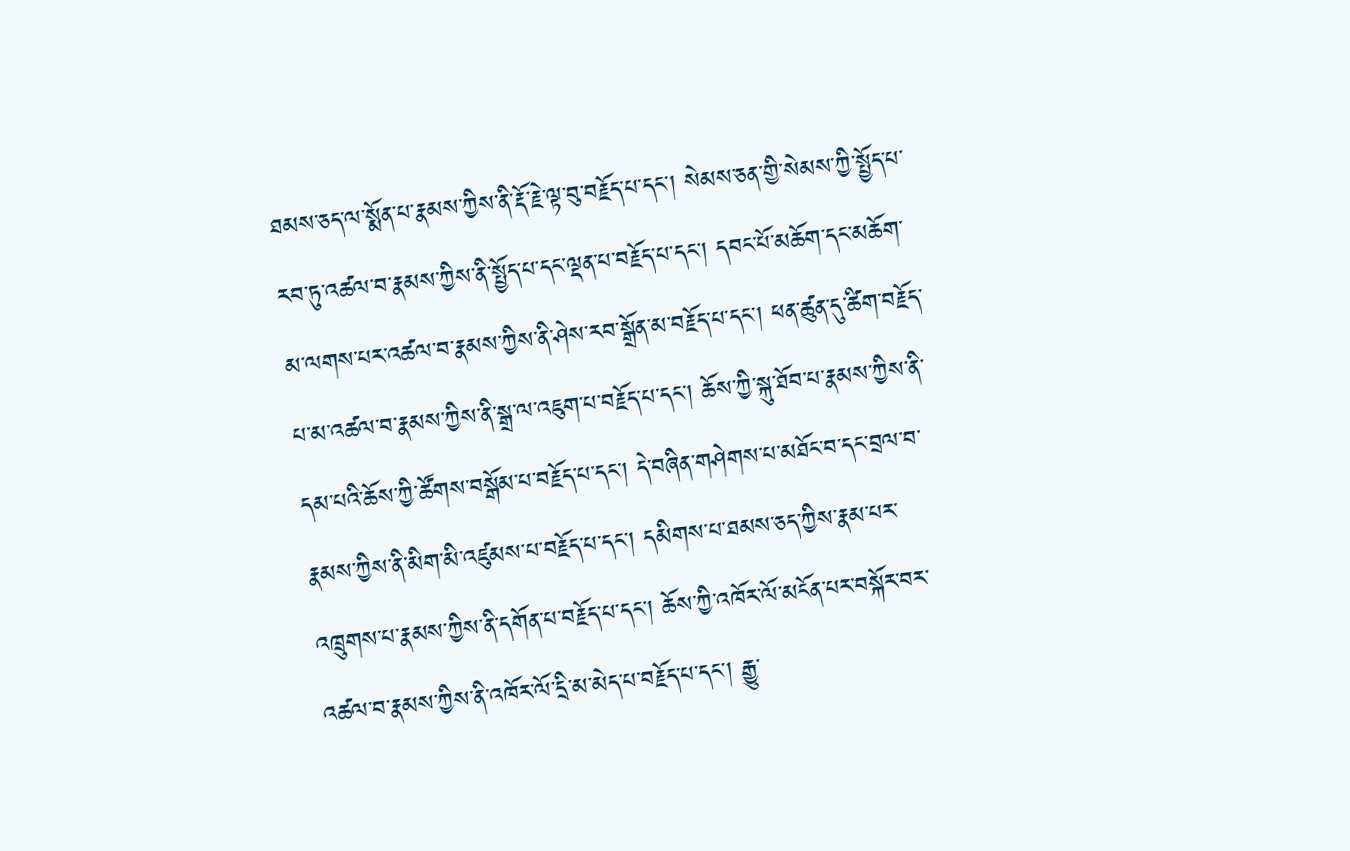ཐམས་ཅད་ལ་སྨོན་པ་རྣམས་ཀྱིས་ནི་རྡོ་རྗེ་ལྟ་བུ་བརྗོད་པ་དང་། སེམས་ཅན་གྱི་སེམས་ཀྱི་སྤྱོད་པ་རབ་ཏུ་འཚལ་བ་རྣམས་ཀྱིས་ནི་སྤྱོད་པ་དང་ལྡན་པ་བརྗོད་པ་དང་། དབང་པོ་མཆོག་དང་མཆོག་མ་ལགས་པར་འཚལ་བ་རྣམས་ཀྱིས་ནི་ཤེས་རབ་སྒྲོན་མ་བརྗོད་པ་དང་། ཕན་ཚུན་དུ་ཚིག་བརྗོད་པ་མ་འཚལ་བ་རྣམས་ཀྱིས་ནི་སྒྲ་ལ་འཇུག་པ་བརྗོད་པ་དང་། ཆོས་ཀྱི་སྐུ་ཐོབ་པ་རྣམས་ཀྱིས་ནི་དམ་པའི་ཆོས་ཀྱི་ཚོགས་བསྒོམ་པ་བརྗོད་པ་དང་། དེ་བཞིན་གཤེགས་པ་མཐོང་བ་དང་བྲལ་བ་རྣམས་ཀྱིས་ནི་མིག་མི་འཛུམས་པ་བརྗོད་པ་དང་། དམིགས་པ་ཐམས་ཅད་ཀྱིས་རྣམ་པར་འཁྲུགས་པ་རྣམས་ཀྱིས་ནི་དགོན་པ་བརྗོད་པ་དང་། ཆོས་ཀྱི་འཁོར་ལོ་མངོན་པར་བསྐོར་བར་འཚལ་བ་རྣམས་ཀྱིས་ནི་འཁོར་ལོ་དྲི་མ་མེད་པ་བརྗོད་པ་དང་། རྒྱུ་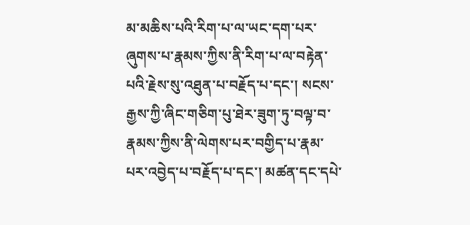མ་མཆིས་པའི་རིག་པ་ལ་ཡང་དག་པར་ཞུགས་པ་རྣམས་ཀྱིས་ནི་རིག་པ་ལ་བརྟེན་པའི་རྗེས་སུ་འཐུན་པ་བརྗོད་པ་དང་། སངས་རྒྱས་ཀྱི་ཞིང་གཅིག་པུ་ཐེར་ཟུག་ཏུ་བལྟ་བ་རྣམས་ཀྱིས་ནི་ལེགས་པར་བགྱིད་པ་རྣམ་པར་འབྱེད་པ་བརྗོད་པ་དང་། མཚན་དང་དཔེ་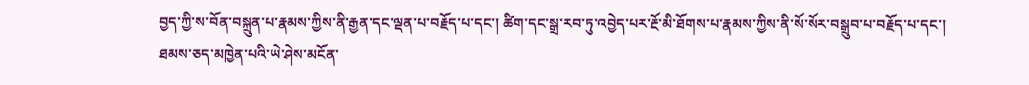བྱད་ཀྱི་ས་བོན་བསྐྲུན་པ་རྣམས་ཀྱིས་ནི་རྒྱན་དང་ལྡན་པ་བརྗོད་པ་དང་། ཚིག་དང་སྒྲ་རབ་ཏུ་འབྱེད་པར་རྔོ་མི་ཐོགས་པ་རྣམས་ཀྱིས་ནི་སོ་སོར་བསྒྲུབ་པ་བརྗོད་པ་དང་། ཐམས་ཅད་མཁྱེན་པའི་ཡེ་ཤེས་མངོན་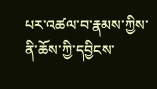པར་འཚལ་བ་རྣམས་ཀྱིས་ནི་ཆོས་ཀྱི་དབྱིངས་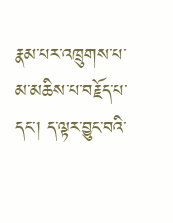རྣམ་པར་འཁྲུགས་པ་མ་མཆིས་པ་བརྗོད་པ་དང་། ད་ལྟར་བྱུང་བའི་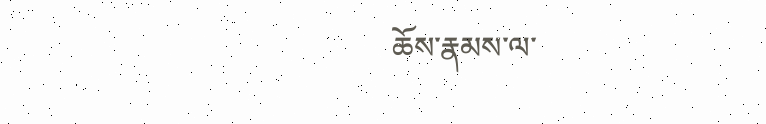ཆོས་རྣམས་ལ་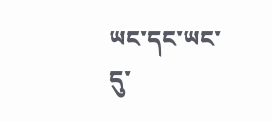ཡང་དང་ཡང་དུ་